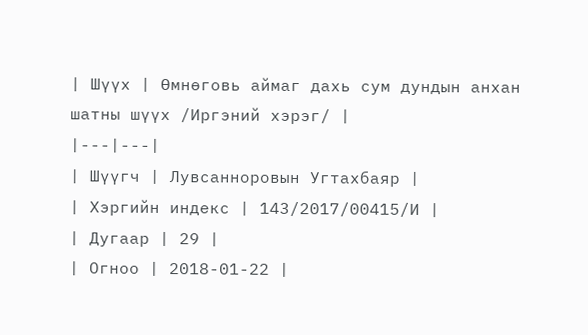| Шүүх | Өмнөговь аймаг дахь сум дундын анхан шатны шүүх /Иргэний хэрэг/ |
|---|---|
| Шүүгч | Лувсанноровын Угтахбаяр |
| Хэргийн индекс | 143/2017/00415/И |
| Дугаар | 29 |
| Огноо | 2018-01-22 |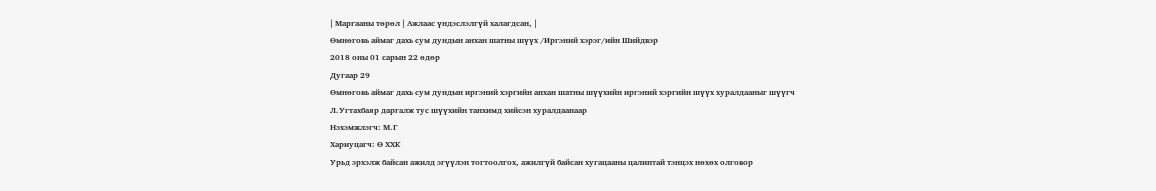| Маргааны төрөл | Ажлаас үндэслэлгүй халагдсан, |
Өмнөговь аймаг дахь сум дундын анхан шатны шүүх /Иргэний хэрэг/ийн Шийдвэр
2018 оны 01 сарын 22 өдөр
Дугаар 29
Өмнөговь аймаг дахь сум дундын иргэний хэргийн анхан шатны шүүхийн иргэний хэргийн шүүх хуралдааныг шүүгч Л.Угтахбаяр даргалж тус шүүхийн танхимд хийсэн хуралдаанаар
Нэхэмжлэгч: М.Г
Хариуцагч: Ө ХХК
Урьд эрхэлж байсан ажилд эгүүлэн тогтоолгох, ажилгүй байсан хугацааны цалинтай тэнцэх нөхөх олговор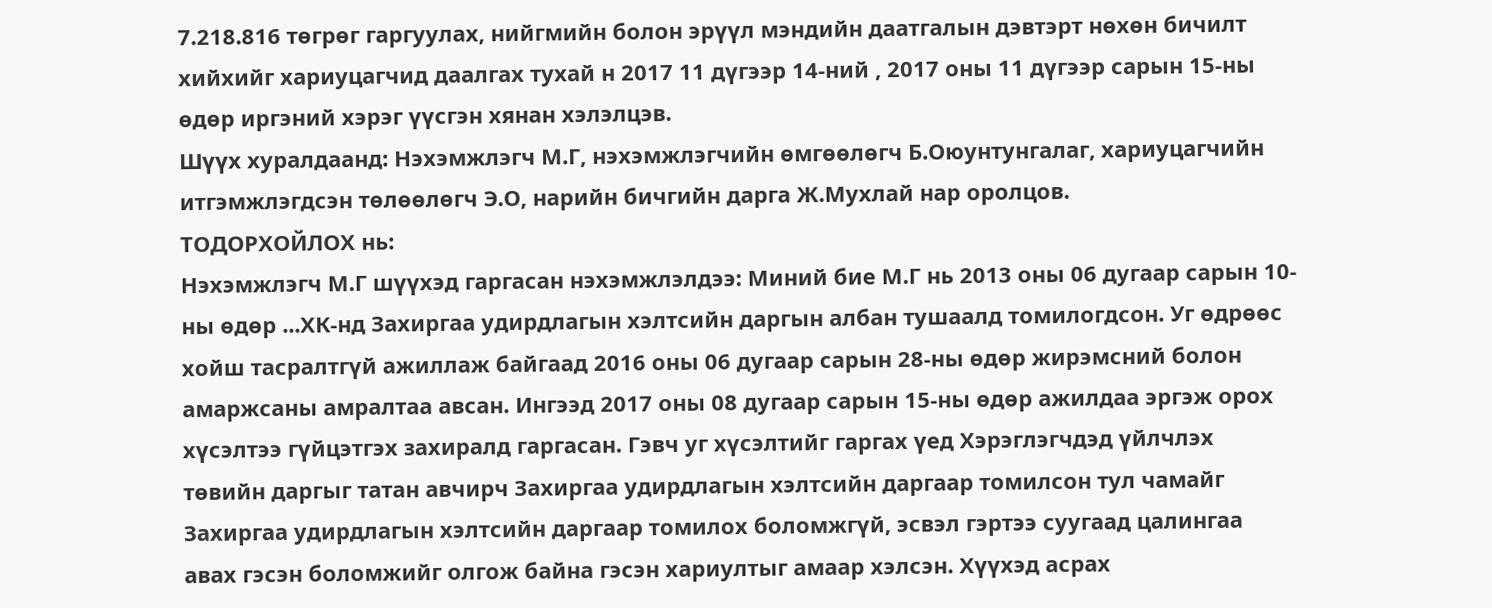7.218.816 төгрөг гаргуулах, нийгмийн болон эрүүл мэндийн даатгалын дэвтэрт нөхөн бичилт хийхийг хариуцагчид даалгах тухай н 2017 11 дүгээр 14-ний , 2017 оны 11 дүгээр сарын 15-ны өдөр иргэний хэрэг үүсгэн хянан хэлэлцэв.
Шүүх хуралдаанд: Нэхэмжлэгч М.Г, нэхэмжлэгчийн өмгөөлөгч Б.Оюунтунгалаг, хариуцагчийн итгэмжлэгдсэн төлөөлөгч Э.О, нарийн бичгийн дарга Ж.Мухлай нар оролцов.
ТОДОРХОЙЛОХ нь:
Нэхэмжлэгч М.Г шүүхэд гаргасан нэхэмжлэлдээ: Миний бие М.Г нь 2013 оны 06 дугаар сарын 10-ны өдөр ...ХК-нд Захиргаа удирдлагын хэлтсийн даргын албан тушаалд томилогдсон. Уг өдрөөс хойш тасралтгүй ажиллаж байгаад 2016 оны 06 дугаар сарын 28-ны өдөр жирэмсний болон амаржсаны амралтаа авсан. Ингээд 2017 оны 08 дугаар сарын 15-ны өдөр ажилдаа эргэж орох хүсэлтээ гүйцэтгэх захиралд гаргасан. Гэвч уг хүсэлтийг гаргах үед Хэрэглэгчдэд үйлчлэх төвийн даргыг татан авчирч Захиргаа удирдлагын хэлтсийн даргаар томилсон тул чамайг Захиргаа удирдлагын хэлтсийн даргаар томилох боломжгүй, эсвэл гэртээ суугаад цалингаа авах гэсэн боломжийг олгож байна гэсэн хариултыг амаар хэлсэн. Хүүхэд асрах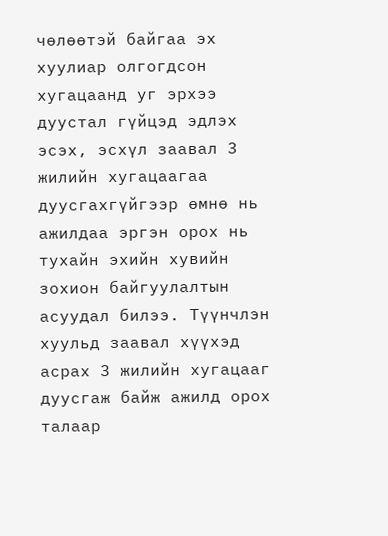чөлөөтэй байгаа эх хуулиар олгогдсон хугацаанд уг эрхээ дуустал гүйцэд эдлэх эсэх, эсхүл заавал 3 жилийн хугацаагаа дуусгахгүйгээр өмнө нь ажилдаа эргэн орох нь тухайн эхийн хувийн зохион байгуулалтын асуудал билээ. Түүнчлэн хуульд заавал хүүхэд асрах 3 жилийн хугацааг дуусгаж байж ажилд орох талаар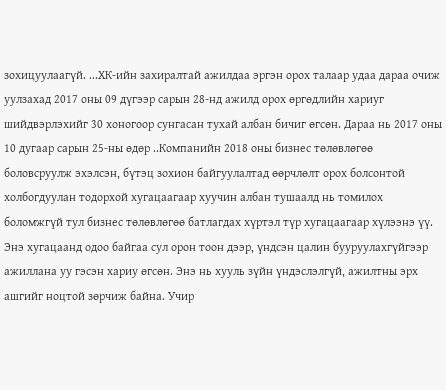зохицуулаагүй. ...ХК-ийн захиралтай ажилдаа эргэн орох талаар удаа дараа очиж уулзахад 2017 оны 09 дүгээр сарын 28-нд ажилд орох өргөдлийн хариуг шийдвэрлэхийг 30 хоногоор сунгасан тухай албан бичиг өгсөн. Дараа нь 2017 оны 10 дугаар сарын 25-ны өдөр ..Компанийн 2018 оны бизнес төлөвлөгөө боловсруулж эхэлсэн, бүтэц зохион байгуулалтад өөрчлөлт орох болсонтой холбогдуулан тодорхой хугацаагаар хуучин албан тушаалд нь томилох боломжгүй тул бизнес төлөвлөгөө батлагдах хүртэл түр хугацаагаар хүлээнэ үү. Энэ хугацаанд одоо байгаа сул орон тоон дээр, үндсэн цалин бууруулахгүйгээр ажиллана уу гэсэн хариу өгсөн. Энэ нь хууль зүйн үндэслэлгүй, ажилтны эрх ашгийг ноцтой зөрчиж байна. Учир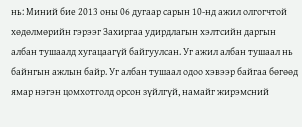нь: Миний бие 2013 оны 06 дугаар сарын 10-нд ажил олгогчтой хөдөлмөрийн гэрээг Захиргаа удирдлагын хэлтсийн даргын албан тушаалд хугацаагүй байгуулсан. Уг ажил албан тушаал нь байнгын ажлын байр. Уг албан тушаал одоо хэвээр байгаа бөгөөд ямар нэгэн цомхотголд орсон зүйлгүй, намайг жирэмсний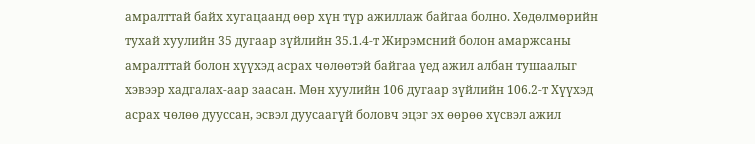амралттай байх хугацаанд өөр хүн түр ажиллаж байгаа болно. Хөдөлмөрийн тухай хуулийн 35 дугаар зүйлийн 35.1.4-т Жирэмсний болон амаржсаны амралттай болон хүүхэд асрах чөлөөтэй байгаа үед ажил албан тушаалыг хэвээр хадгалах-аар заасан. Мөн хуулийн 106 дугаар зүйлийн 106.2-т Хүүхэд асрах чөлөө дууссан, эсвэл дуусаагүй боловч эцэг эх өөрөө хүсвэл ажил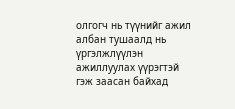олгогч нь түүнийг ажил албан тушаалд нь үргэлжлүүлэн ажиллуулах үүрэгтэй гэж заасан байхад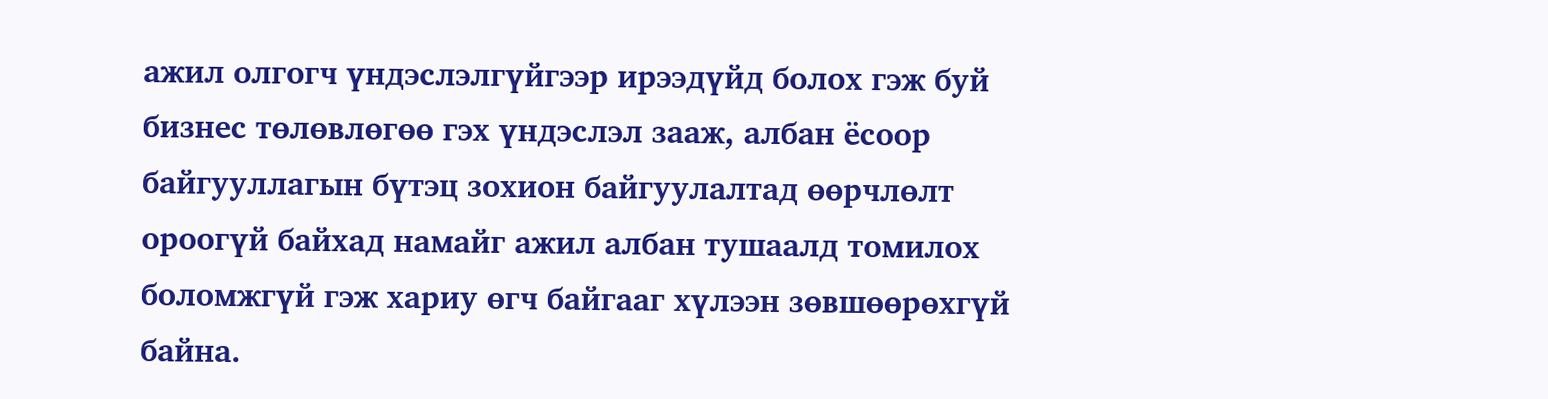ажил олгогч үндэслэлгүйгээр ирээдүйд болох гэж буй бизнес төлөвлөгөө гэх үндэслэл зааж, албан ёсоор байгууллагын бүтэц зохион байгуулалтад өөрчлөлт ороогүй байхад намайг ажил албан тушаалд томилох боломжгүй гэж хариу өгч байгааг хүлээн зөвшөөрөхгүй байна.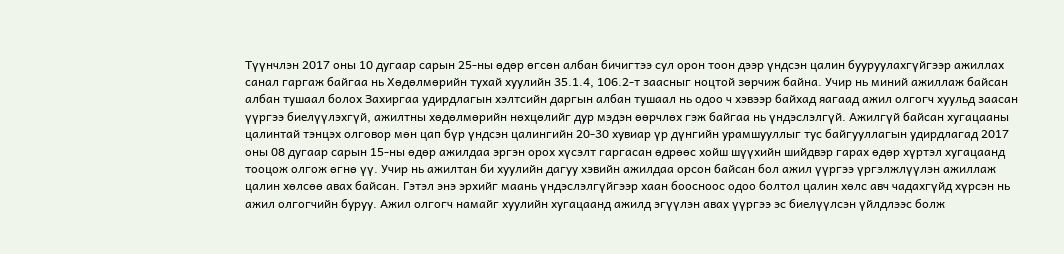Түүнчлэн 2017 оны 10 дугаар сарын 25-ны өдөр өгсөн албан бичигтээ сул орон тоон дээр үндсэн цалин бууруулахгүйгээр ажиллах санал гаргаж байгаа нь Хөдөлмөрийн тухай хуулийн 35.1.4, 106.2-т заасныг ноцтой зөрчиж байна. Учир нь миний ажиллаж байсан албан тушаал болох Захиргаа удирдлагын хэлтсийн даргын албан тушаал нь одоо ч хэвээр байхад яагаад ажил олгогч хуульд заасан үүргээ биелүүлэхгүй, ажилтны хөдөлмөрийн нөхцөлийг дур мэдэн өөрчлөх гэж байгаа нь үндэслэлгүй. Ажилгүй байсан хугацааны цалинтай тэнцэх олговор мөн цап бүр үндсэн цалингийн 20-30 хувиар үр дүнгийн урамшууллыг тус байгууллагын удирдлагад 2017 оны 08 дугаар сарын 15-ны өдөр ажилдаа эргэн орох хүсэлт гаргасан өдрөөс хойш шүүхийн шийдвэр гарах өдөр хүртэл хугацаанд тооцож олгож өгнө үү. Учир нь ажилтан би хуулийн дагуу хэвийн ажилдаа орсон байсан бол ажил үүргээ үргэлжлүүлэн ажиллаж цалин хөлсөө авах байсан. Гэтэл энэ эрхийг маань үндэслэлгүйгээр хаан боосноос одоо болтол цалин хөлс авч чадахгүйд хүрсэн нь ажил олгогчийн буруу. Ажил олгогч намайг хуулийн хугацаанд ажилд эгүүлэн авах үүргээ эс биелүүлсэн үйлдлээс болж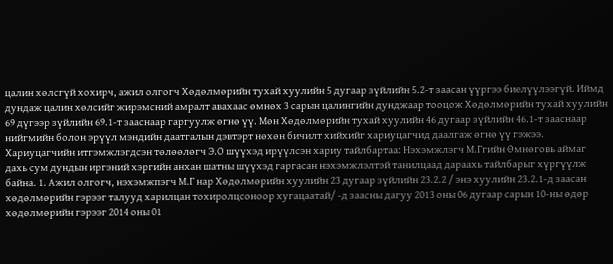цалин хөлсгүй хохирч, ажил олгогч Хөдөлмөрийн тухай хуулийн 5 дугаар зүйлийн 5.2-т заасан үүргээ биелүүлээгүй. Иймд дундаж цалин хөлсийг жирэмсний амралт авахаас өмнөх 3 сарын цалингийн дунджаар тооцож Хөдөлмөрийн тухай хуулийн 69 дүгээр зүйлийн 69.1-т зааснаар гаргуулж өгнө үү. Мөн Хөдөлмөрийн тухай хуулийн 46 дугаар зүйлийн 46.1-т зааснаар нийгмийн болон эрүүл мэндийн даатгалын дэвтэрт нөхөн бичилт хийхийг хариуцагчид даалгаж өгнө үү гэжээ.
Хариуцагчийн итгэмжлэгдсэн төлөөлөгч Э.О шүүхэд ирүүлсэн хариу тайлбартаа: Нэхэмжлэгч М.Ггийн Өмнөговь аймаг дахь сум дундын иргэний хэргийн анхан шатны шүүхэд гаргасан нэхэмжлэлтэй танилцаад дараахь тайлбарыг хүргүүлж байна. 1. Ажил олгогч, нэхэмжпэгч М.Г нар Хөдөлмөрийн хуулийн 23 дугаар зүйлийн 23.2.2 / энэ хуулийн 23.2.1-д заасан хөдөлмөрийн гэрээг талууд харилцан тохиролцсоноор хугацаатай/ -д заасны дагуу 2013 оны 06 дугаар сарын 10-ны өдөр хөдөлмөрийн гэрээг 2014 оны 01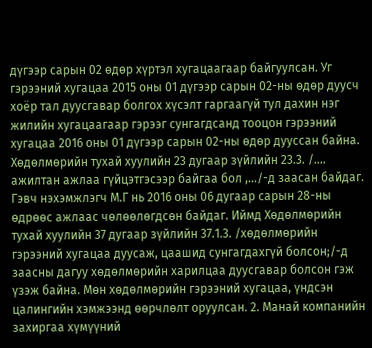дүгээр сарын 02 өдөр хүртэл хугацаагаар байгуулсан. Уг гэрээний хугацаа 2015 оны 01 дүгээр сарын 02-ны өдөр дуусч хоёр тал дуусгавар болгох хүсэлт гаргаагүй тул дахин нэг жилийн хугацаагаар гэрээг сунгагдсанд тооцон гэрээний хугацаа 2016 оны 01 дүгээр сарын 02-ны өдөр дууссан байна. Хөдөлмөрийн тухай хуулийн 23 дугаар зүйлийн 23.3. /.... ажилтан ажлаа гүйцэтгэсээр байгаа бол ,.../-д заасан байдаг. Гэвч нэхэмжлэгч М.Г нь 2016 оны 06 дугаар сарын 28-ны өдрөөс ажлаас чөлөөлөгдсөн байдаг. Иймд Хөдөлмөрийн тухай хуулийн 37 дугаар зүйлийн 37.1.3. /хөдөлмөрийн гэрээний хугацаа дуусаж, цаашид сунгагдахгүй болсон;/-д заасны дагуу хөдөлмөрийн харилцаа дуусгавар болсон гэж үзэж байна. Мөн хөдөлмөрийн гэрээний хугацаа, үндсэн цалингийн хэмжээнд өөрчлөлт оруулсан. 2. Манай компанийн захиргаа хүмүүний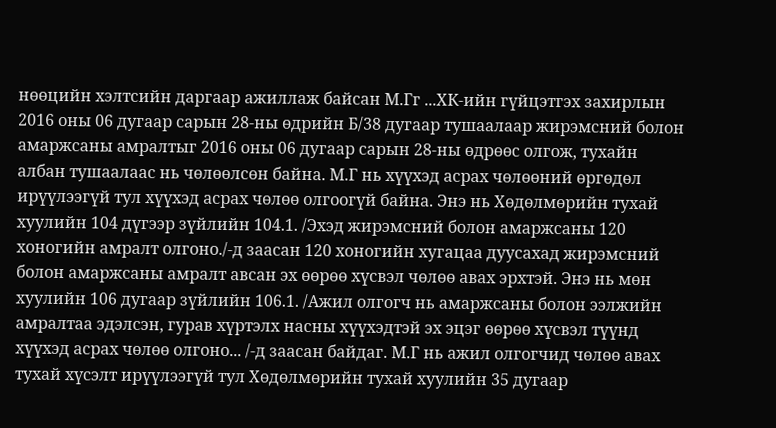нөөцийн хэлтсийн даргаар ажиллаж байсан М.Гг ...ХК-ийн гүйцэтгэх захирлын 2016 оны 06 дугаар сарын 28-ны өдрийн Б/38 дугаар тушаалаар жирэмсний болон амаржсаны амралтыг 2016 оны 06 дугаар сарын 28-ны өдрөөс олгож, тухайн албан тушаалаас нь чөлөөлсөн байна. М.Г нь хүүхэд асрах чөлөөний өргөдөл ирүүлээгүй тул хүүхэд асрах чөлөө олгоогүй байна. Энэ нь Хөдөлмөрийн тухай хуулийн 104 дүгээр зүйлийн 104.1. /Эхэд жирэмсний болон амаржсаны 120 хоногийн амралт олгоно./-д заасан 120 хоногийн хугацаа дуусахад жирэмсний болон амаржсаны амралт авсан эх өөрөө хүсвэл чөлөө авах эрхтэй. Энэ нь мөн хуулийн 106 дугаар зүйлийн 106.1. /Ажил олгогч нь амаржсаны болон ээлжийн амралтаа эдэлсэн, гурав хүртэлх насны хүүхэдтэй эх эцэг өөрөө хүсвэл түүнд хүүхэд асрах чөлөө олгоно... /-д заасан байдаг. М.Г нь ажил олгогчид чөлөө авах тухай хүсэлт ирүүлээгүй тул Хөдөлмөрийн тухай хуулийн 35 дугаар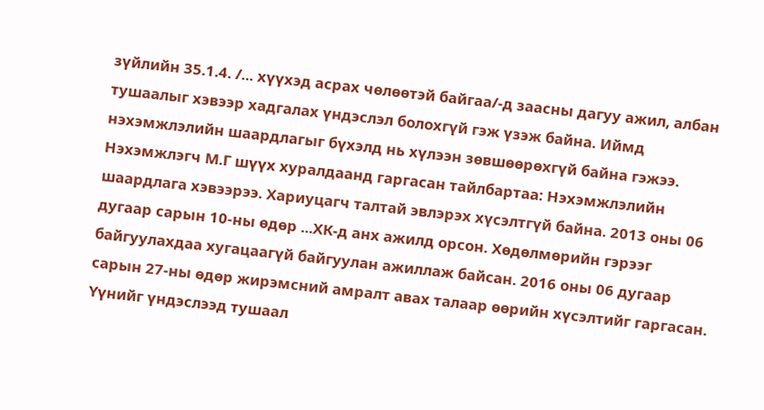зүйлийн 35.1.4. /... хүүхэд асрах чөлөөтэй байгаа/-д заасны дагуу ажил, албан тушаалыг хэвээр хадгалах үндэслэл болохгүй гэж үзэж байна. Иймд нэхэмжлэлийн шаардлагыг бүхэлд нь хүлээн зөвшөөрөхгүй байна гэжээ.
Нэхэмжлэгч М.Г шүүх хуралдаанд гаргасан тайлбартаа: Нэхэмжлэлийн шаардлага хэвээрээ. Хариуцагч талтай эвлэрэх хүсэлтгүй байна. 2013 оны 06 дугаар сарын 10-ны өдөр ...ХК-д анх ажилд орсон. Хөдөлмөрийн гэрээг байгуулахдаа хугацаагүй байгуулан ажиллаж байсан. 2016 оны 06 дугаар сарын 27-ны өдөр жирэмсний амралт авах талаар өөрийн хүсэлтийг гаргасан. Үүнийг үндэслээд тушаал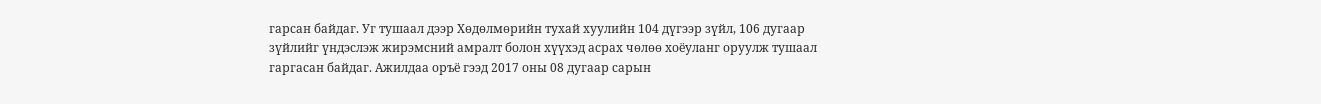гарсан байдаг. Уг тушаал дээр Хөдөлмөрийн тухай хуулийн 104 дүгээр зүйл, 106 дугаар зүйлийг үндэслэж жирэмсний амралт болон хүүхэд асрах чөлөө хоёуланг оруулж тушаал гаргасан байдаг. Ажилдаа оръё гээд 2017 оны 08 дугаар сарын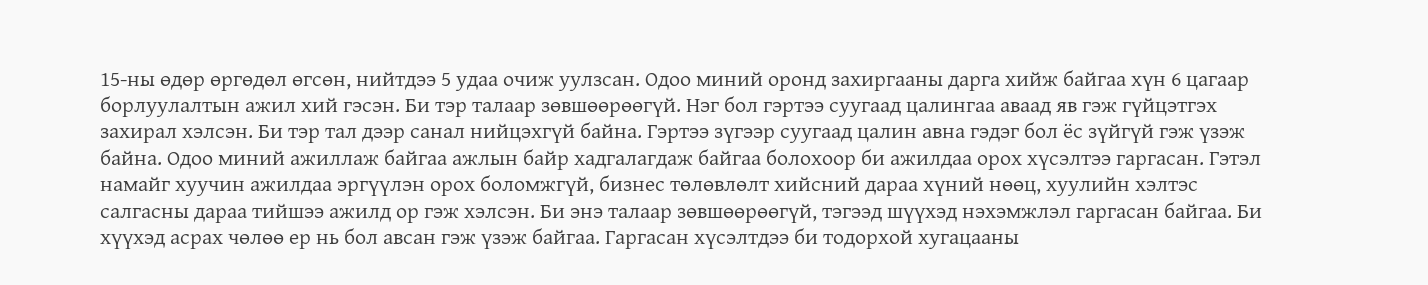15-ны өдөр өргөдөл өгсөн, нийтдээ 5 удаа очиж уулзсан. Одоо миний оронд захиргааны дарга хийж байгаа хүн 6 цагаар борлуулалтын ажил хий гэсэн. Би тэр талаар зөвшөөрөөгүй. Нэг бол гэртээ суугаад цалингаа аваад яв гэж гүйцэтгэх захирал хэлсэн. Би тэр тал дээр санал нийцэхгүй байна. Гэртээ зүгээр суугаад цалин авна гэдэг бол ёс зүйгүй гэж үзэж байна. Одоо миний ажиллаж байгаа ажлын байр хадгалагдаж байгаа болохоор би ажилдаа орох хүсэлтээ гаргасан. Гэтэл намайг хуучин ажилдаа эргүүлэн орох боломжгүй, бизнес төлөвлөлт хийсний дараа хүний нөөц, хуулийн хэлтэс салгасны дараа тийшээ ажилд ор гэж хэлсэн. Би энэ талаар зөвшөөрөөгүй, тэгээд шүүхэд нэхэмжлэл гаргасан байгаа. Би хүүхэд асрах чөлөө ер нь бол авсан гэж үзэж байгаа. Гаргасан хүсэлтдээ би тодорхой хугацааны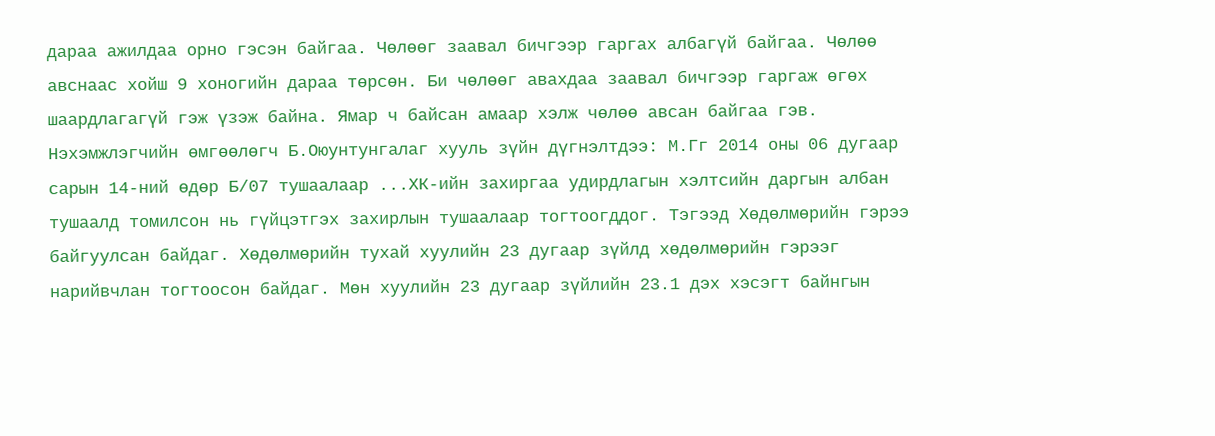дараа ажилдаа орно гэсэн байгаа. Чөлөөг заавал бичгээр гаргах албагүй байгаа. Чөлөө авснаас хойш 9 хоногийн дараа төрсөн. Би чөлөөг авахдаа заавал бичгээр гаргаж өгөх шаардлагагүй гэж үзэж байна. Ямар ч байсан амаар хэлж чөлөө авсан байгаа гэв.
Нэхэмжлэгчийн өмгөөлөгч Б.Оюунтунгалаг хууль зүйн дүгнэлтдээ: М.Гг 2014 оны 06 дугаар сарын 14-ний өдөр Б/07 тушаалаар ...ХК-ийн захиргаа удирдлагын хэлтсийн даргын албан тушаалд томилсон нь гүйцэтгэх захирлын тушаалаар тогтоогддог. Тэгээд Хөдөлмөрийн гэрээ байгуулсан байдаг. Хөдөлмөрийн тухай хуулийн 23 дугаар зүйлд хөдөлмөрийн гэрээг нарийвчлан тогтоосон байдаг. Мөн хуулийн 23 дугаар зүйлийн 23.1 дэх хэсэгт байнгын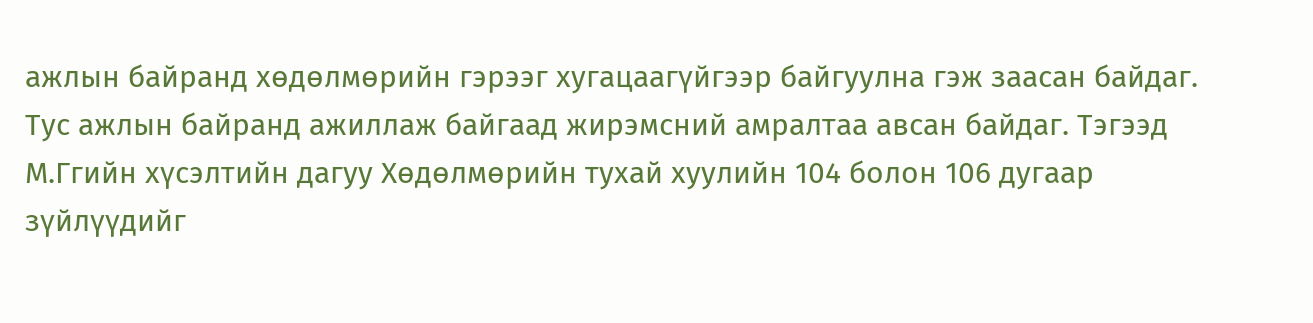ажлын байранд хөдөлмөрийн гэрээг хугацаагүйгээр байгуулна гэж заасан байдаг. Тус ажлын байранд ажиллаж байгаад жирэмсний амралтаа авсан байдаг. Тэгээд М.Ггийн хүсэлтийн дагуу Хөдөлмөрийн тухай хуулийн 104 болон 106 дугаар зүйлүүдийг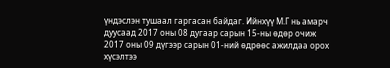үндэслэн тушаал гаргасан байдаг. Ийнхүү М.Г нь амарч дуусаад 2017 оны 08 дугаар сарын 15-ны өдөр очиж 2017 оны 09 дүгээр сарын 01-ний өдрөөс ажилдаа орох хүсэлтээ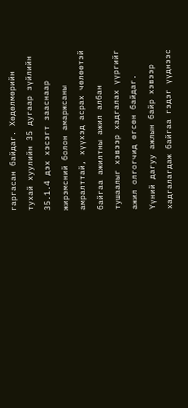гаргасан байдаг. Хөдөлмөрийн тухай хуулийн 35 дугаар зүйлийн 35.1.4 дэх хэсэгт зааснаар жирэмсний болон амаржсаны амралттай, хүүхэд асрах чөлөөтэй байгаа ажилтны ажил албан тушаалыг хэвээр хадгалах үүргийг ажил олгогчид өгсөн байдаг. Үүний дагуу ажлын байр хэвээр хадгалагдаж байгаа гэдэг үүднээс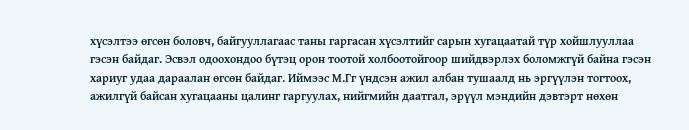хүсэлтээ өгсөн боловч, байгууллагаас таны гаргасан хүсэлтийг сарын хугацаатай түр хойшлууллаа гэсэн байдаг. Эсвэл одоохондоо бүтэц орон тоотой холбоотойгоор шийдвэрлэх боломжгүй байна гэсэн хариуг удаа дараалан өгсөн байдаг. Иймээс М.Гг үндсэн ажил албан тушаалд нь эргүүлэн тогтоох, ажилгүй байсан хугацааны цалинг гаргуулах, нийгмийн даатгал, эрүүл мэндийн дэвтэрт нөхөн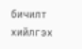бичилт хийлгэх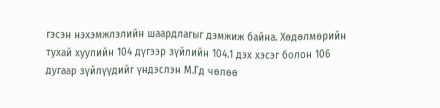гэсэн нэхэмжлэлийн шаардлагыг дэмжиж байна. Хөдөлмөрийн тухай хуулийн 104 дүгээр зүйлийн 104.1 дэх хэсэг болон 106 дугаар зүйлүүдийг үндэслэн М.Гд чөлөө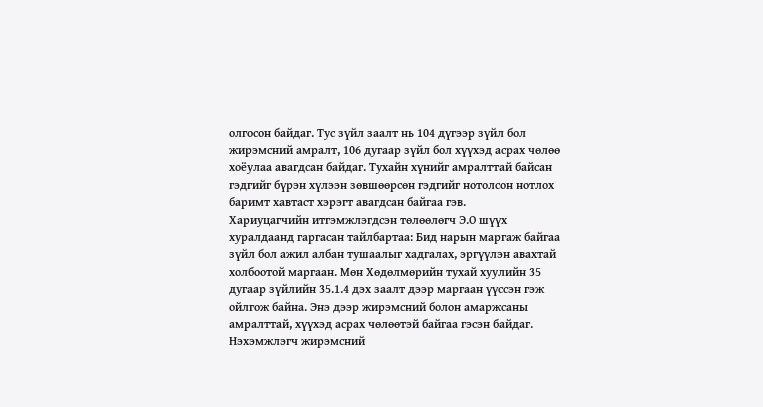олгосон байдаг. Тус зүйл заалт нь 104 дүгээр зүйл бол жирэмсний амралт, 106 дугаар зүйл бол хүүхэд асрах чөлөө хоёулаа авагдсан байдаг. Тухайн хүнийг амралттай байсан гэдгийг бүрэн хүлээн зөвшөөрсөн гэдгийг нотолсон нотлох баримт хавтаст хэрэгт авагдсан байгаа гэв.
Хариуцагчийн итгэмжлэгдсэн төлөөлөгч Э.О шүүх хуралдаанд гаргасан тайлбартаа: Бид нарын маргаж байгаа зүйл бол ажил албан тушаалыг хадгалах, эргүүлэн авахтай холбоотой маргаан. Мөн Хөдөлмөрийн тухай хуулийн 35 дугаар зүйлийн 35.1.4 дэх заалт дээр маргаан үүссэн гэж ойлгож байна. Энэ дээр жирэмсний болон амаржсаны амралттай, хүүхэд асрах чөлөөтэй байгаа гэсэн байдаг. Нэхэмжлэгч жирэмсний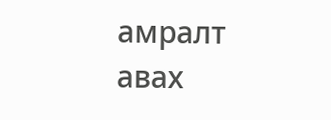амралт авах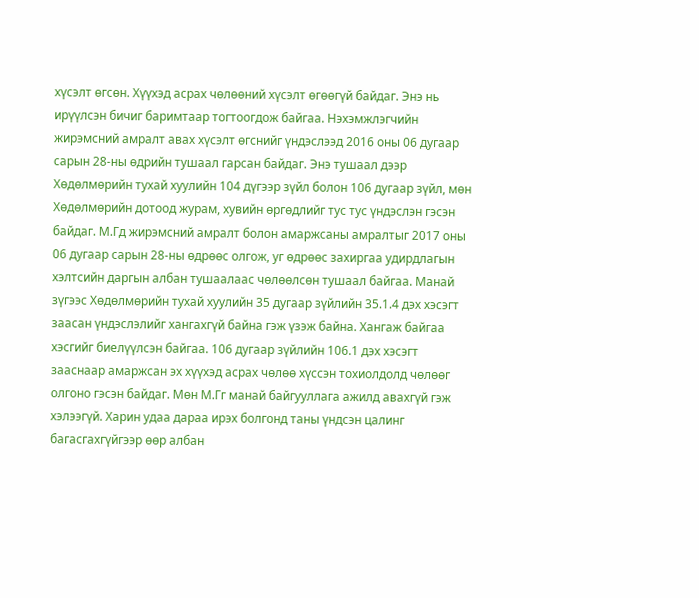хүсэлт өгсөн. Хүүхэд асрах чөлөөний хүсэлт өгөөгүй байдаг. Энэ нь ирүүлсэн бичиг баримтаар тогтоогдож байгаа. Нэхэмжлэгчийн жирэмсний амралт авах хүсэлт өгснийг үндэслээд 2016 оны 06 дугаар сарын 28-ны өдрийн тушаал гарсан байдаг. Энэ тушаал дээр Хөдөлмөрийн тухай хуулийн 104 дүгээр зүйл болон 106 дугаар зүйл, мөн Хөдөлмөрийн дотоод журам, хувийн өргөдлийг тус тус үндэслэн гэсэн байдаг. М.Гд жирэмсний амралт болон амаржсаны амралтыг 2017 оны 06 дугаар сарын 28-ны өдрөөс олгож, уг өдрөөс захиргаа удирдлагын хэлтсийн даргын албан тушаалаас чөлөөлсөн тушаал байгаа. Манай зүгээс Хөдөлмөрийн тухай хуулийн 35 дугаар зүйлийн 35.1.4 дэх хэсэгт заасан үндэслэлийг хангахгүй байна гэж үзэж байна. Хангаж байгаа хэсгийг биелүүлсэн байгаа. 106 дугаар зүйлийн 106.1 дэх хэсэгт зааснаар амаржсан эх хүүхэд асрах чөлөө хүссэн тохиолдолд чөлөөг олгоно гэсэн байдаг. Мөн М.Гг манай байгууллага ажилд авахгүй гэж хэлээгүй. Харин удаа дараа ирэх болгонд таны үндсэн цалинг багасгахгүйгээр өөр албан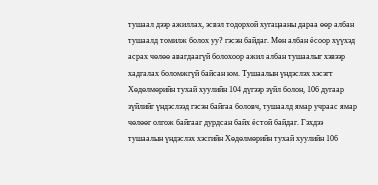тушаал дээр ажиллах, эсвэл тодорхой хугацааны дараа өөр албан тушаалд томилж болох уу? гэсэн байдаг. Мөн албан ёсоор хүүхэд асрах чөлөө авагдаагүй болохоор ажил албан тушаалыг хэвээр хадгалах боломжгүй байсан юм. Тушаалын үндэслэх хэсэгт Хөдөлмөрийн тухай хуулийн 104 дүгээр зүйл болон, 106 дугаар зүйлийг үндэслээд гэсэн байгаа боловч, тушаалд ямар учраас ямар чөлөөг олгож байгааг дурдсан байх ёстой байдаг. Гэхдээ тушаалын үндэслэх хэсгийн Хөдөлмөрийн тухай хуулийн 106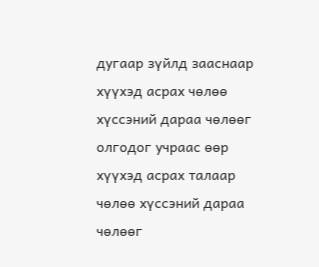дугаар зүйлд зааснаар хүүхэд асрах чөлөө хүссэний дараа чөлөөг олгодог учраас өөр хүүхэд асрах талаар чөлөө хүссэний дараа чөлөөг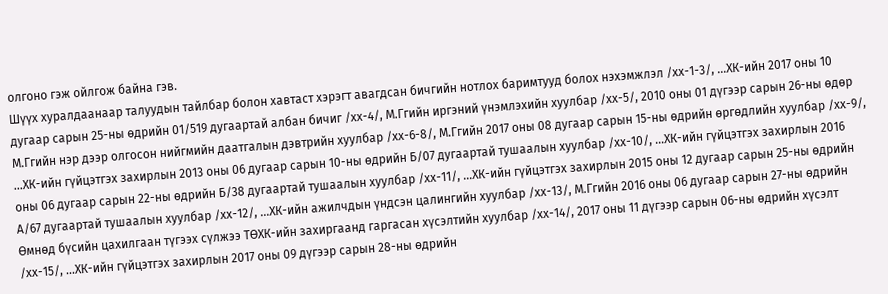олгоно гэж ойлгож байна гэв.
Шүүх хуралдаанаар талуудын тайлбар болон хавтаст хэрэгт авагдсан бичгийн нотлох баримтууд болох нэхэмжлэл /хх-1-3/, ...ХК-ийн 2017 оны 10 дугаар сарын 25-ны өдрийн 01/519 дугаартай албан бичиг /хх-4/, М.Ггийн иргэний үнэмлэхийн хуулбар /хх-5/, 2010 оны 01 дүгээр сарын 26-ны өдөр М.Ггийн нэр дээр олгосон нийгмийн даатгалын дэвтрийн хуулбар /хх-6-8/, М.Ггийн 2017 оны 08 дугаар сарын 15-ны өдрийн өргөдлийн хуулбар /хх-9/, ...ХК-ийн гүйцэтгэх захирлын 2013 оны 06 дугаар сарын 10-ны өдрийн Б/07 дугаартай тушаалын хуулбар /хх-10/, ...ХК-ийн гүйцэтгэх захирлын 2016 оны 06 дугаар сарын 22-ны өдрийн Б/38 дугаартай тушаалын хуулбар /хх-11/, ...ХК-ийн гүйцэтгэх захирлын 2015 оны 12 дугаар сарын 25-ны өдрийн А/67 дугаартай тушаалын хуулбар /хх-12/, ...ХК-ийн ажилчдын үндсэн цалингийн хуулбар /хх-13/, М.Ггийн 2016 оны 06 дугаар сарын 27-ны өдрийн Өмнөд бүсийн цахилгаан түгээх сүлжээ ТӨХК-ийн захиргаанд гаргасан хүсэлтийн хуулбар /хх-14/, 2017 оны 11 дүгээр сарын 06-ны өдрийн хүсэлт /хх-15/, ...ХК-ийн гүйцэтгэх захирлын 2017 оны 09 дүгээр сарын 28-ны өдрийн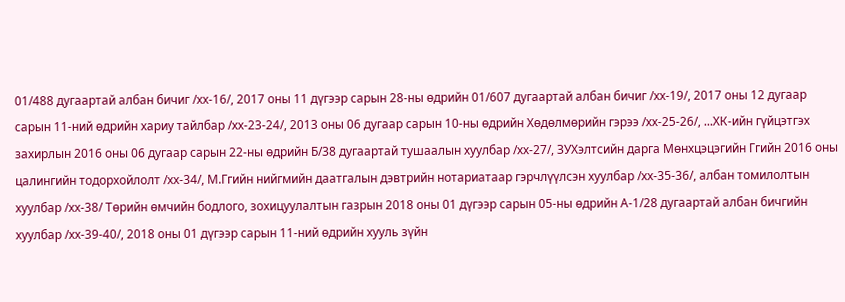01/488 дугаартай албан бичиг /хх-16/, 2017 оны 11 дүгээр сарын 28-ны өдрийн 01/607 дугаартай албан бичиг /хх-19/, 2017 оны 12 дугаар сарын 11-ний өдрийн хариу тайлбар /хх-23-24/, 2013 оны 06 дугаар сарын 10-ны өдрийн Хөдөлмөрийн гэрээ /хх-25-26/, ...ХК-ийн гүйцэтгэх захирлын 2016 оны 06 дугаар сарын 22-ны өдрийн Б/38 дугаартай тушаалын хуулбар /хх-27/, ЗУХэлтсийн дарга Мөнхцэцэгийн Ггийн 2016 оны цалингийн тодорхойлолт /хх-34/, М.Ггийн нийгмийн даатгалын дэвтрийн нотариатаар гэрчлүүлсэн хуулбар /хх-35-36/, албан томилолтын хуулбар /хх-38/ Төрийн өмчийн бодлого, зохицуулалтын газрын 2018 оны 01 дүгээр сарын 05-ны өдрийн А-1/28 дугаартай албан бичгийн хуулбар /хх-39-40/, 2018 оны 01 дүгээр сарын 11-ний өдрийн хууль зүйн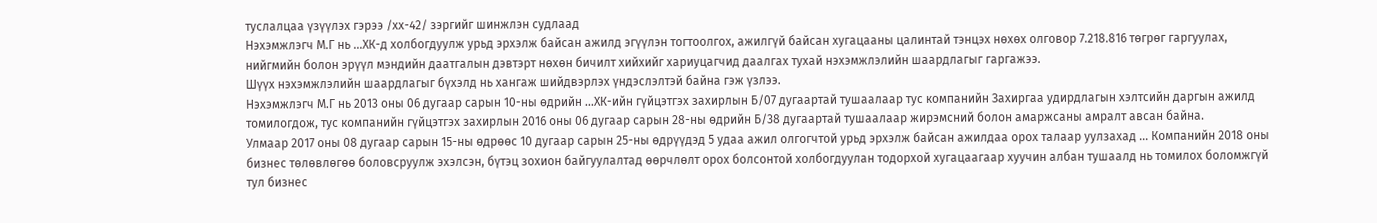туслалцаа үзүүлэх гэрээ /хх-42/ зэргийг шинжлэн судлаад
Нэхэмжлэгч М.Г нь ...ХК-д холбогдуулж урьд эрхэлж байсан ажилд эгүүлэн тогтоолгох, ажилгүй байсан хугацааны цалинтай тэнцэх нөхөх олговор 7.218.816 төгрөг гаргуулах, нийгмийн болон эрүүл мэндийн даатгалын дэвтэрт нөхөн бичилт хийхийг хариуцагчид даалгах тухай нэхэмжлэлийн шаардлагыг гаргажээ.
Шүүх нэхэмжлэлийн шаардлагыг бүхэлд нь хангаж шийдвэрлэх үндэслэлтэй байна гэж үзлээ.
Нэхэмжлэгч М.Г нь 2013 оны 06 дугаар сарын 10-ны өдрийн ...ХК-ийн гүйцэтгэх захирлын Б/07 дугаартай тушаалаар тус компанийн Захиргаа удирдлагын хэлтсийн даргын ажилд томилогдож, тус компанийн гүйцэтгэх захирлын 2016 оны 06 дугаар сарын 28-ны өдрийн Б/38 дугаартай тушаалаар жирэмсний болон амаржсаны амралт авсан байна.
Улмаар 2017 оны 08 дугаар сарын 15-ны өдрөөс 10 дугаар сарын 25-ны өдрүүдэд 5 удаа ажил олгогчтой урьд эрхэлж байсан ажилдаа орох талаар уулзахад ... Компанийн 2018 оны бизнес төлөвлөгөө боловсруулж эхэлсэн, бүтэц зохион байгуулалтад өөрчлөлт орох болсонтой холбогдуулан тодорхой хугацаагаар хуучин албан тушаалд нь томилох боломжгүй тул бизнес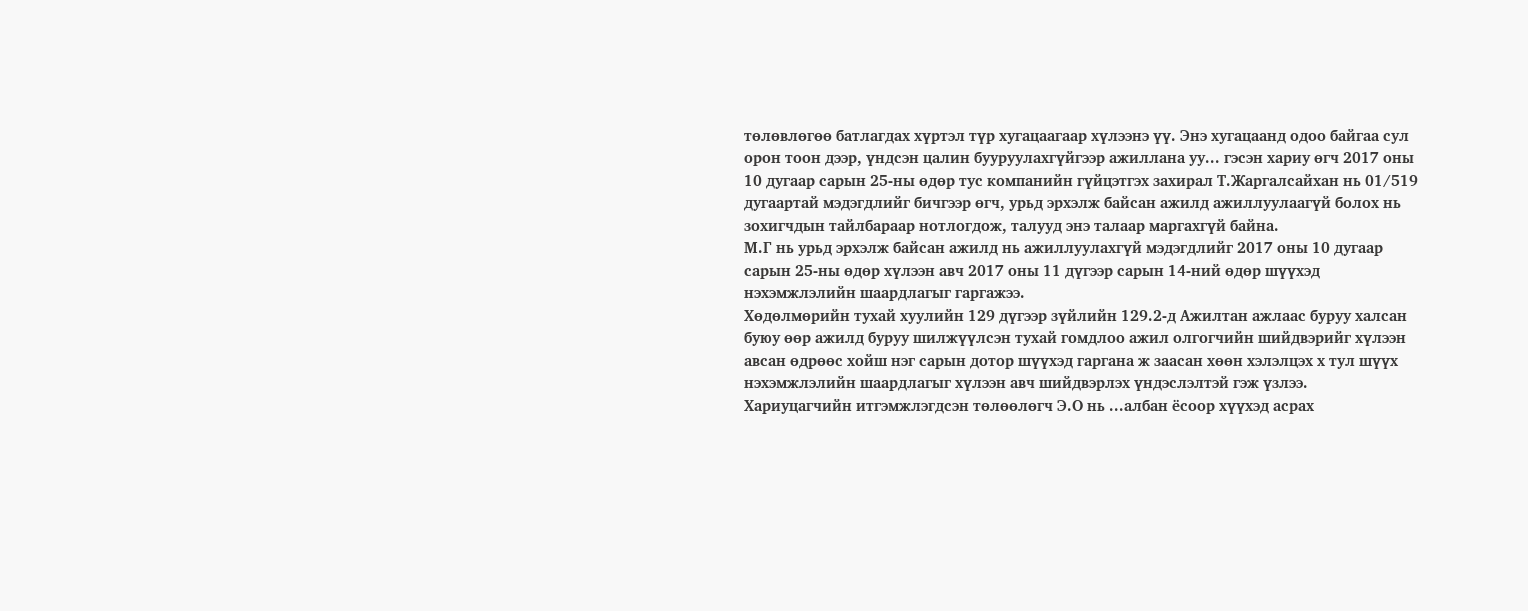төлөвлөгөө батлагдах хүртэл түр хугацаагаар хүлээнэ үү. Энэ хугацаанд одоо байгаа сул орон тоон дээр, үндсэн цалин бууруулахгүйгээр ажиллана уу... гэсэн хариу өгч 2017 оны 10 дугаар сарын 25-ны өдөр тус компанийн гүйцэтгэх захирал Т.Жаргалсайхан нь 01/519 дугаартай мэдэгдлийг бичгээр өгч, урьд эрхэлж байсан ажилд ажиллуулаагүй болох нь зохигчдын тайлбараар нотлогдож, талууд энэ талаар маргахгүй байна.
М.Г нь урьд эрхэлж байсан ажилд нь ажиллуулахгүй мэдэгдлийг 2017 оны 10 дугаар сарын 25-ны өдөр хүлээн авч 2017 оны 11 дүгээр сарын 14-ний өдөр шүүхэд нэхэмжлэлийн шаардлагыг гаргажээ.
Хөдөлмөрийн тухай хуулийн 129 дүгээр зүйлийн 129.2-д Ажилтан ажлаас буруу халсан буюу өөр ажилд буруу шилжүүлсэн тухай гомдлоо ажил олгогчийн шийдвэрийг хүлээн авсан өдрөөс хойш нэг сарын дотор шүүхэд гаргана ж заасан хөөн хэлэлцэх х тул шүүх нэхэмжлэлийн шаардлагыг хүлээн авч шийдвэрлэх үндэслэлтэй гэж үзлээ.
Хариуцагчийн итгэмжлэгдсэн төлөөлөгч Э.О нь ...албан ёсоор хүүхэд асрах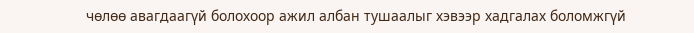чөлөө авагдаагүй болохоор ажил албан тушаалыг хэвээр хадгалах боломжгүй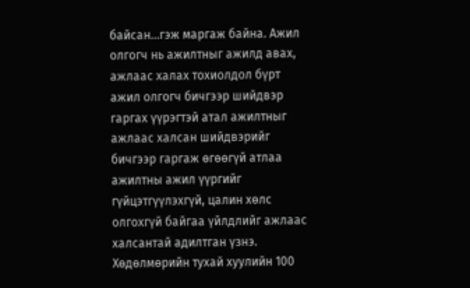байсан...гэж маргаж байна. Ажил олгогч нь ажилтныг ажилд авах, ажлаас халах тохиолдол бүрт ажил олгогч бичгээр шийдвэр гаргах үүрэгтэй атал ажилтныг ажлаас халсан шийдвэрийг бичгээр гаргаж өгөөгүй атлаа ажилтны ажил үүргийг гүйцэтгүүлэхгүй, цалин хөлс олгохгүй байгаа үйлдлийг ажлаас халсантай адилтган үзнэ.
Хөдөлмөрийн тухай хуулийн 100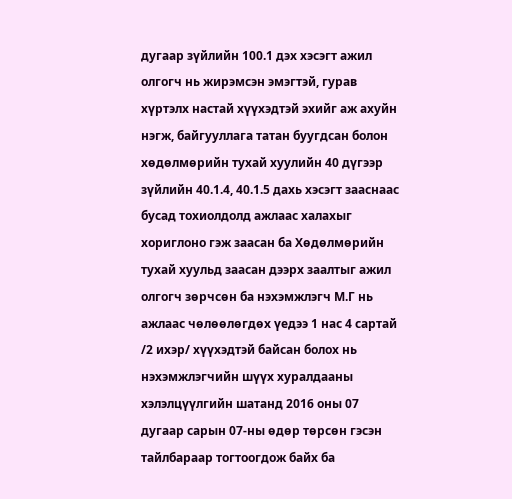дугаар зүйлийн 100.1 дэх хэсэгт ажил олгогч нь жирэмсэн эмэгтэй, гурав хүртэлх настай хүүхэдтэй эхийг аж ахуйн нэгж, байгууллага татан буугдсан болон хөдөлмөрийн тухай хуулийн 40 дүгээр зүйлийн 40.1.4, 40.1.5 дахь хэсэгт зааснаас бусад тохиолдолд ажлаас халахыг хориглоно гэж заасан ба Хөдөлмөрийн тухай хуульд заасан дээрх заалтыг ажил олгогч зөрчсөн ба нэхэмжлэгч М.Г нь ажлаас чөлөөлөгдөх үедээ 1 нас 4 сартай /2 ихэр/ хүүхэдтэй байсан болох нь нэхэмжлэгчийн шүүх хуралдааны хэлэлцүүлгийн шатанд 2016 оны 07 дугаар сарын 07-ны өдөр төрсөн гэсэн тайлбараар тогтоогдож байх ба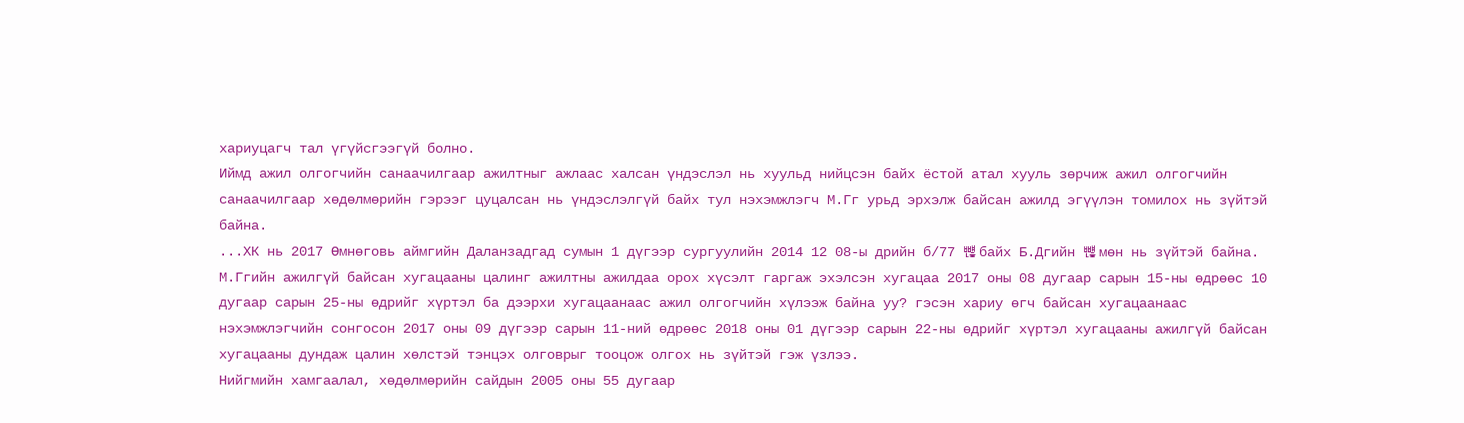хариуцагч тал үгүйсгээгүй болно.
Иймд ажил олгогчийн санаачилгаар ажилтныг ажлаас халсан үндэслэл нь хуульд нийцсэн байх ёстой атал хууль зөрчиж ажил олгогчийн санаачилгаар хөдөлмөрийн гэрээг цуцалсан нь үндэслэлгүй байх тул нэхэмжлэгч М.Гг урьд эрхэлж байсан ажилд эгүүлэн томилох нь зүйтэй байна.
...ХК нь 2017 Өмнөговь аймгийн Даланзадгад сумын 1 дүгээр сургуулийн 2014 12 08-ы дрийн б/77 뺺 байх Б.Дгийн 뺺 мөн нь зүйтэй байна.
М.Ггийн ажилгүй байсан хугацааны цалинг ажилтны ажилдаа орох хүсэлт гаргаж эхэлсэн хугацаа 2017 оны 08 дугаар сарын 15-ны өдрөөс 10 дугаар сарын 25-ны өдрийг хүртэл ба дээрхи хугацаанаас ажил олгогчийн хүлээж байна уу? гэсэн хариу өгч байсан хугацаанаас нэхэмжлэгчийн сонгосон 2017 оны 09 дүгээр сарын 11-ний өдрөөс 2018 оны 01 дүгээр сарын 22-ны өдрийг хүртэл хугацааны ажилгүй байсан хугацааны дундаж цалин хөлстэй тэнцэх олговрыг тооцож олгох нь зүйтэй гэж үзлээ.
Нийгмийн хамгаалал, хөдөлмөрийн сайдын 2005 оны 55 дугаар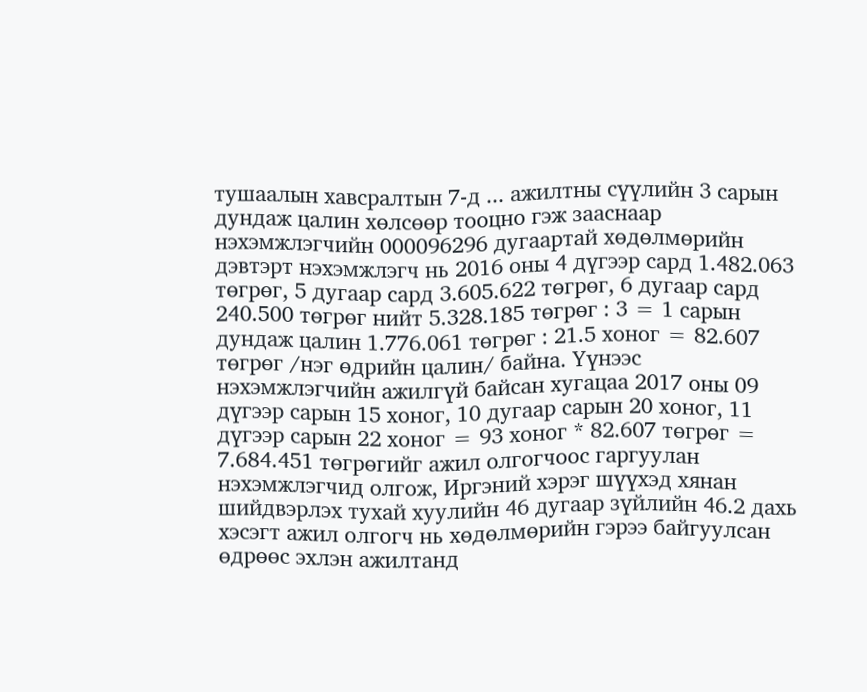тушаалын хавсралтын 7-д ... ажилтны сүүлийн 3 сарын дундаж цалин хөлсөөр тооцно гэж зааснаар нэхэмжлэгчийн 000096296 дугаартай хөдөлмөрийн дэвтэрт нэхэмжлэгч нь 2016 оны 4 дүгээр сард 1.482.063 төгрөг, 5 дугаар сард 3.605.622 төгрөг, 6 дугаар сард 240.500 төгрөг нийт 5.328.185 төгрөг : 3 = 1 сарын дундаж цалин 1.776.061 төгрөг : 21.5 хоног = 82.607 төгрөг /нэг өдрийн цалин/ байна. Үүнээс нэхэмжлэгчийн ажилгүй байсан хугацаа 2017 оны 09 дүгээр сарын 15 хоног, 10 дугаар сарын 20 хоног, 11 дүгээр сарын 22 хоног = 93 хоног * 82.607 төгрөг = 7.684.451 төгрөгийг ажил олгогчоос гаргуулан нэхэмжлэгчид олгож, Иргэний хэрэг шүүхэд хянан шийдвэрлэх тухай хуулийн 46 дугаар зүйлийн 46.2 дахь хэсэгт ажил олгогч нь хөдөлмөрийн гэрээ байгуулсан өдрөөс эхлэн ажилтанд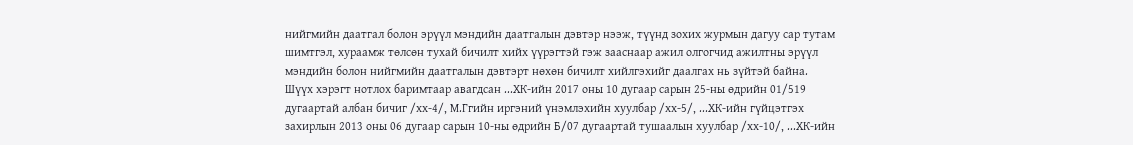нийгмийн даатгал болон эрүүл мэндийн даатгалын дэвтэр нээж, түүнд зохих журмын дагуу сар тутам шимтгэл, хураамж төлсөн тухай бичилт хийх үүрэгтэй гэж зааснаар ажил олгогчид ажилтны эрүүл мэндийн болон нийгмийн даатгалын дэвтэрт нөхөн бичилт хийлгэхийг даалгах нь зүйтэй байна.
Шүүх хэрэгт нотлох баримтаар авагдсан ...ХК-ийн 2017 оны 10 дугаар сарын 25-ны өдрийн 01/519 дугаартай албан бичиг /хх-4/, М.Ггийн иргэний үнэмлэхийн хуулбар /хх-5/, ...ХК-ийн гүйцэтгэх захирлын 2013 оны 06 дугаар сарын 10-ны өдрийн Б/07 дугаартай тушаалын хуулбар /хх-10/, ...ХК-ийн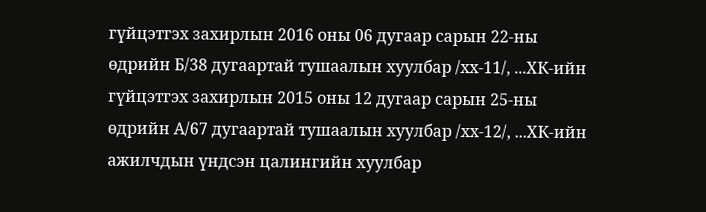гүйцэтгэх захирлын 2016 оны 06 дугаар сарын 22-ны өдрийн Б/38 дугаартай тушаалын хуулбар /хх-11/, ...ХК-ийн гүйцэтгэх захирлын 2015 оны 12 дугаар сарын 25-ны өдрийн А/67 дугаартай тушаалын хуулбар /хх-12/, ...ХК-ийн ажилчдын үндсэн цалингийн хуулбар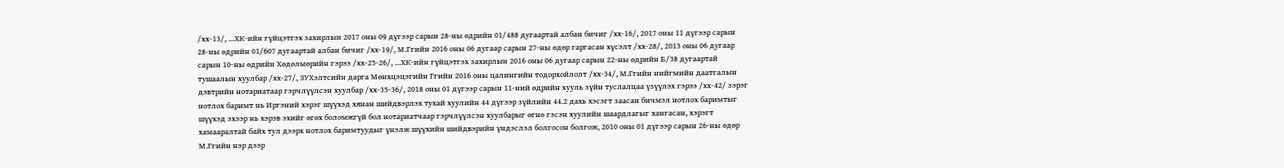/хх-13/, ...ХК-ийн гүйцэтгэх захирлын 2017 оны 09 дүгээр сарын 28-ны өдрийн 01/488 дугаартай албан бичиг /хх-16/, 2017 оны 11 дүгээр сарын 28-ны өдрийн 01/607 дугаартай албан бичиг /хх-19/, М.Ггийн 2016 оны 06 дугаар сарын 27-ны өдөр гаргасан хүсэлт /хх-28/, 2013 оны 06 дугаар сарын 10-ны өдрийн Хөдөлмөрийн гэрээ /хх-25-26/, ...ХК-ийн гүйцэтгэх захирлын 2016 оны 06 дугаар сарын 22-ны өдрийн Б/38 дугаартай тушаалын хуулбар /хх-27/, ЗУХэлтсийн дарга Мөнхцэцэгийн Ггийн 2016 оны цалингийн тодорхойлолт /хх-34/, М.Ггийн нийгмийн даатгалын дэвтрийн нотариатаар гэрчлүүлсэн хуулбар /хх-35-36/, 2018 оны 01 дүгээр сарын 11-ний өдрийн хууль зүйн туслалцаа үзүүлэх гэрээ /хх-42/ зэрэг нотлох баримт нь Иргэний хэрэг шүүхэд хянан шийдвэрлэх тухай хуулийн 44 дүгээр зүйлийн 44.2 дахь хэсэгт заасан бичмэл нотлох баримтыг шүүхэд эхээр нь хэрэв эхийг өгөх боломжгүй бол нотариатчаар гэрчлүүлсэн хуулбарыг өгнө гэсэн хуулийн шаардлагыг хангасан, хэрэгт хамааралтай байх тул дээрх нотлох баримтуудыг үнэлж шүүхийн шийдвэрийн үндэслэл болгосон болгож, 2010 оны 01 дүгээр сарын 26-ны өдөр М.Ггийн нэр дээр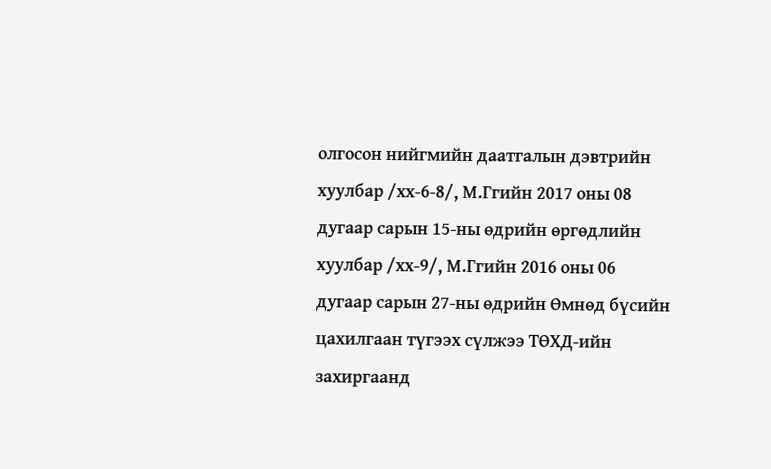олгосон нийгмийн даатгалын дэвтрийн хуулбар /хх-6-8/, М.Ггийн 2017 оны 08 дугаар сарын 15-ны өдрийн өргөдлийн хуулбар /хх-9/, М.Ггийн 2016 оны 06 дугаар сарын 27-ны өдрийн Өмнөд бүсийн цахилгаан түгээх сүлжээ ТӨХД-ийн захиргаанд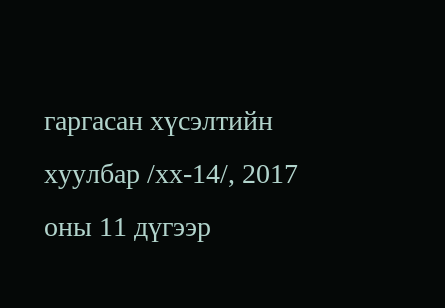гаргасан хүсэлтийн хуулбар /хх-14/, 2017 оны 11 дүгээр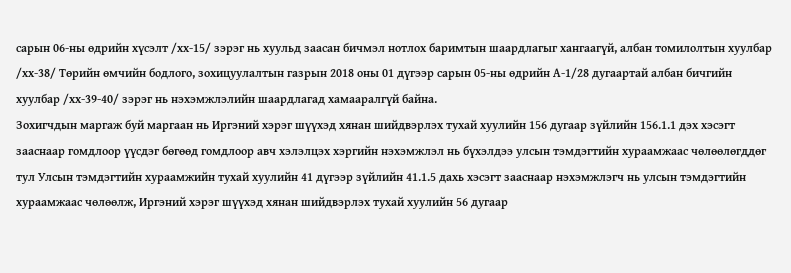сарын 06-ны өдрийн хүсэлт /хх-15/ зэрэг нь хуульд заасан бичмэл нотлох баримтын шаардлагыг хангаагүй, албан томилолтын хуулбар /хх-38/ Төрийн өмчийн бодлого, зохицуулалтын газрын 2018 оны 01 дүгээр сарын 05-ны өдрийн А-1/28 дугаартай албан бичгийн хуулбар /хх-39-40/ зэрэг нь нэхэмжлэлийн шаардлагад хамааралгүй байна.
Зохигчдын маргаж буй маргаан нь Иргэний хэрэг шүүхэд хянан шийдвэрлэх тухай хуулийн 156 дугаар зүйлийн 156.1.1 дэх хэсэгт зааснаар гомдлоор үүсдэг бөгөөд гомдлоор авч хэлэлцэх хэргийн нэхэмжлэл нь бүхэлдээ улсын тэмдэгтийн хураамжаас чөлөөлөгддөг тул Улсын тэмдэгтийн хураамжийн тухай хуулийн 41 дүгээр зүйлийн 41.1.5 дахь хэсэгт зааснаар нэхэмжлэгч нь улсын тэмдэгтийн хураамжаас чөлөөлж, Иргэний хэрэг шүүхэд хянан шийдвэрлэх тухай хуулийн 56 дугаар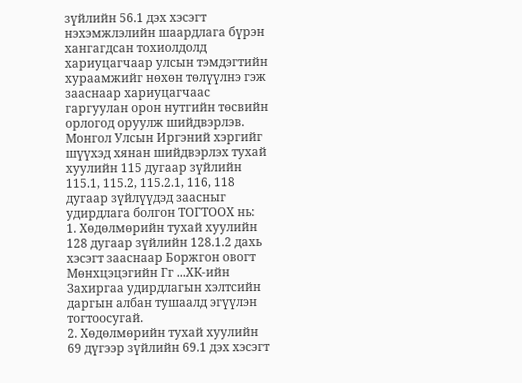зүйлийн 56.1 дэх хэсэгт нэхэмжлэлийн шаардлага бүрэн хангагдсан тохиолдолд хариуцагчаар улсын тэмдэгтийн хураамжийг нөхөн төлүүлнэ гэж зааснаар хариуцагчаас гаргуулан орон нутгийн төсвийн орлогод оруулж шийдвэрлэв.
Монгол Улсын Иргэний хэргийг шүүхэд хянан шийдвэрлэх тухай хуулийн 115 дугаар зүйлийн 115.1, 115.2, 115.2.1, 116, 118 дугаар зүйлүүдэд заасныг удирдлага болгон ТОГТООХ нь:
1. Хөдөлмөрийн тухай хуулийн 128 дугаар зүйлийн 128.1.2 дахь хэсэгт зааснаар Боржгон овогт Мөнхцэцэгийн Гг ...ХК-ийн Захиргаа удирдлагын хэлтсийн даргын албан тушаалд эгүүлэн тогтоосугай.
2. Хөдөлмөрийн тухай хуулийн 69 дүгээр зүйлийн 69.1 дэх хэсэгт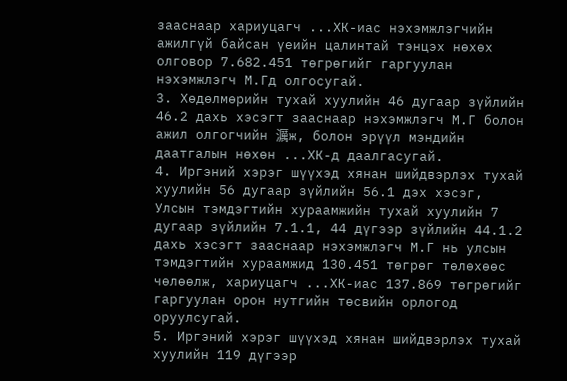зааснаар хариуцагч ...ХК-иас нэхэмжлэгчийн ажилгүй байсан үеийн цалинтай тэнцэх нөхөх олговор 7.682.451 төгрөгийг гаргуулан нэхэмжлэгч М.Гд олгосугай.
3. Хөдөлмөрийн тухай хуулийн 46 дугаар зүйлийн 46.2 дахь хэсэгт зааснаар нэхэмжлэгч М.Г болон ажил олгогчийн 濿ж, болон эрүүл мэндийн даатгалын нөхөн ...ХК-д даалгасугай.
4. Иргэний хэрэг шүүхэд хянан шийдвэрлэх тухай хуулийн 56 дугаар зүйлийн 56.1 дэх хэсэг, Улсын тэмдэгтийн хураамжийн тухай хуулийн 7 дугаар зүйлийн 7.1.1, 44 дүгээр зүйлийн 44.1.2 дахь хэсэгт зааснаар нэхэмжлэгч М.Г нь улсын тэмдэгтийн хураамжид 130.451 төгрөг төлөхөөс чөлөөлж, хариуцагч ...ХК-иас 137.869 төгрөгийг гаргуулан орон нутгийн төсвийн орлогод оруулсугай.
5. Иргэний хэрэг шүүхэд хянан шийдвэрлэх тухай хуулийн 119 дүгээр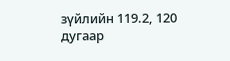зүйлийн 119.2, 120 дугаар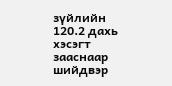зүйлийн 120.2 дахь хэсэгт зааснаар шийдвэр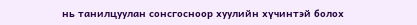нь танилцуулан сонсгосноор хуулийн хүчинтэй болох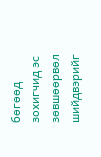бөгөөд зохигчид эс зөвшөөрвөл шийдвэрийг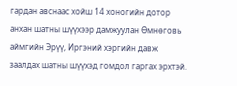гардан авснаас хойш 14 хоногийн дотор анхан шатны шүүхээр дамжуулан Өмнөговь аймгийн Эрүү, Иргэний хэргийн давж заалдах шатны шүүхэд гомдол гаргах эрхтэй.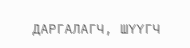ДАРГАЛАГЧ, ШҮҮГЧ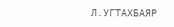Л.УГТАХБАЯР